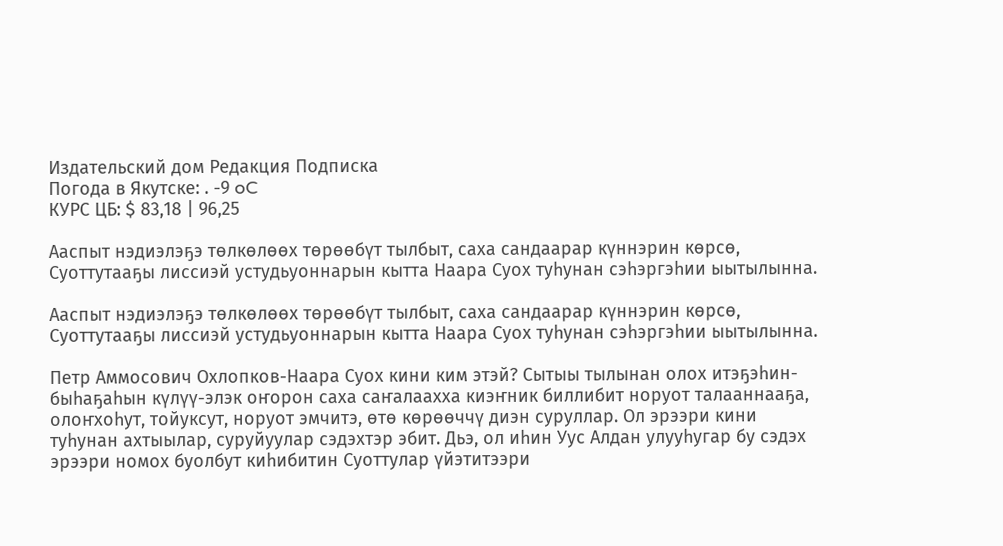Издательский дом Редакция Подписка
Погода в Якутске: . -9 oC
КУРС ЦБ: $ 83,18 | 96,25

Ааспыт нэдиэлэҕэ төлкөлөөх төрөөбүт тылбыт, саха сандаарар күннэрин көрсө, Суоттутааҕы лиссиэй устудьуоннарын кытта Наара Суох туһунан сэһэргэһии ыытылынна.

Ааспыт нэдиэлэҕэ төлкөлөөх төрөөбүт тылбыт, саха сандаарар күннэрин көрсө, Суоттутааҕы лиссиэй устудьуоннарын кытта Наара Суох туһунан сэһэргэһии ыытылынна.

Петр Аммосович Охлопков-Наара Суох кини ким этэй? Сытыы тылынан олох итэҕэһин-быһаҕаһын күлүү-элэк оҥорон саха саҥалаахха киэҥник биллибит норуот талааннааҕа, олоҥхоһут, тойуксут, норуот эмчитэ, өтө көрөөччү диэн суруллар. Ол эрээри кини туһунан ахтыылар, суруйуулар сэдэхтэр эбит. Дьэ, ол иһин Уус Алдан улууһугар бу сэдэх эрээри номох буолбут киһибитин Суоттулар үйэтитээри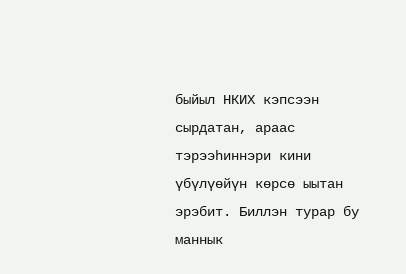быйыл НКИХ кэпсээн сырдатан, араас тэрээһиннэри кини үбүлүөйүн көрсө ыытан эрэбит. Биллэн турар бу маннык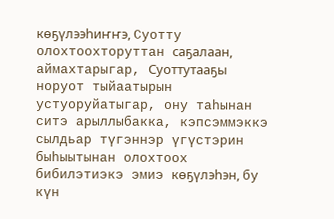көҕүлээһиҥҥэ, Суотту олохтоохторуттан саҕалаан, аймахтарыгар, Суоттутааҕы норуот тыйаатырын устуоруйатыгар, ону таһынан ситэ арыллыбакка, кэпсэммэккэ сылдьар түгэннэр үгүстэрин быһыытынан олохтоох бибилэтиэкэ эмиэ көҕүлэһэн, бу күн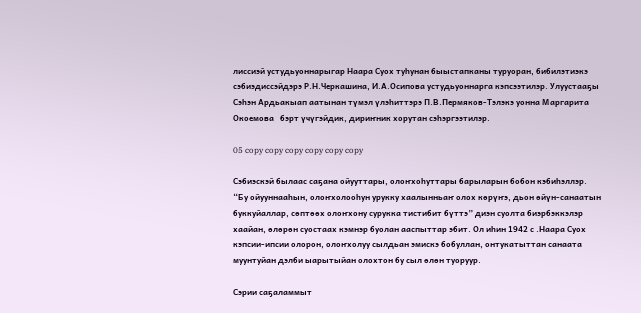лиссиэй устудьуоннарыгар Наара Суох туһунан быыстапканы туруоран, бибилэтиэкэ сэбиэдиссэйдэрэ Р.Н.Черкашина, И.А.Осипова устудьуоннарга кэпсээтилэр. Улуустааҕы Сэһэн Ардьакыап аатынан түмэл үлэһиттэрэ П.В.Пермяков-Тэлэкэ уонна Маргарита Окоемова   бэрт үчүгэйдик, дириҥник хорутан сэһэргээтилэр.

05 copy copy copy copy copy copy

Сэбиэскэй былаас саҕана ойууттары, олоҥхоһуттары барыларын бобон кэбиһэллэр. “Бу ойууннааһын, олоҥхолооһун урукку хаалынньаҥ олох көрүҥэ, дьон өйүн-санаатын буккуйаллар, сөптөөх олоҥхону сурукка тистибит бүттэ” диэн суолта биэрбэккэлэр хаайан, өлөрөн суостаах кэмнэр буолан ааспыттар эбит. Ол иһин 1942 с .Наара Суох кэпсии-ипсии олорон, олоҥхолуу сылдьан эмискэ бобуллан, онтукатыттан санаата муунтуйан дэлби ыарытыйан олохтон бу сыл өлөн туоруур.

Сэрии саҕаламмыт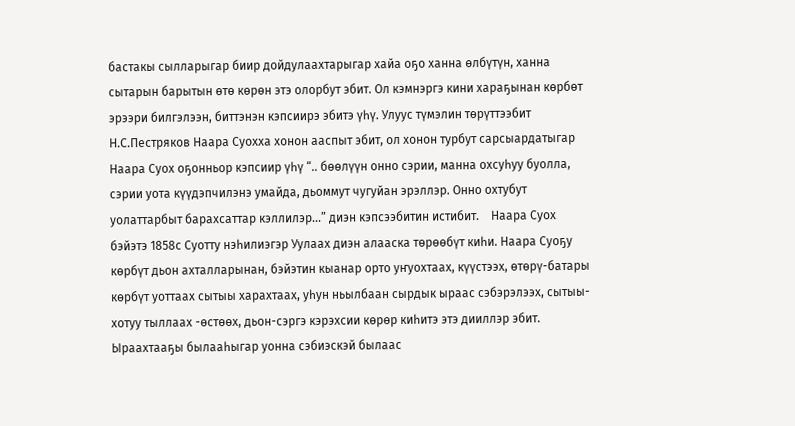бастакы сылларыгар биир дойдулаахтарыгар хайа оҕо ханна өлбүтүн, ханна сытарын барытын өтө көрөн этэ олорбут эбит. Ол кэмнэргэ кини хараҕынан көрбөт эрээри билгэлээн, биттэнэн кэпсиирэ эбитэ үһү. Улуус түмэлин төрүттээбит Н.С.Пестряков Наара Суохха хонон ааспыт эбит, ол хонон турбут сарсыардатыгар Наара Суох оҕонньор кэпсиир үһү “.. бөөлүүн онно сэрии, манна охсуһуу буолла, сэрии уота күүдэпчилэнэ умайда, дьоммут чугуйан эрэллэр. Онно охтубут уолаттарбыт барахсаттар кэллилэр...” диэн кэпсээбитин истибит.    Наара Суох бэйэтэ 1858с Суотту нэһилиэгэр Уулаах диэн алааска төрөөбүт киһи. Наара Суоҕу көрбүт дьон ахталларынан, бэйэтин кыанар орто уҥуохтаах, күүстээх, өтөрү-батары көрбүт уоттаах сытыы харахтаах, уһун ньылбаан сырдык ыраас сэбэрэлээх, сытыы-хотуу тыллаах -өстөөх, дьон-сэргэ кэрэхсии көрөр киһитэ этэ дииллэр эбит. Ыраахтааҕы былааһыгар уонна сэбиэскэй былаас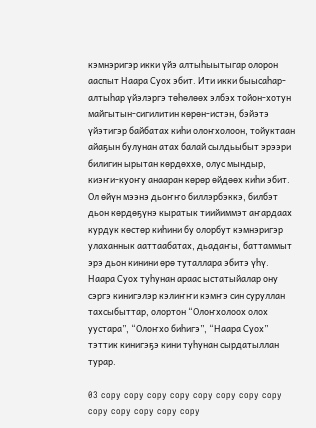кэмнэригэр икки үйэ алтыһыытыгар олорон ааспыт Наара Суох эбит. Ити икки быысаһар-алтыһар үйэлэргэ төһөлөөх элбэх тойон-хотун майгытын-сигилитин көрөн-истэн, бэйэтэ үйэтигэр байбатах киһи олоҥхолоон, тойуктаан айаҕын булунан атах балай сылдьыбыт эрээри билигин ырытан көрдөххө, олус мындыр, киэҥи-куоҥу анааран көрөр өйдөөх киһи эбит. Ол өйүн мээнэ дьоҥҥо биллэрбэккэ, билбэт дьон көрдөҕүнэ кыратык тиийиммэт аҥардаах курдук көстөр киһини бу олорбут кэмнэригэр улаханнык ааттаабатах, дьадаҥы, баттаммыт эрэ дьон кинини өрө туталлара эбитэ үһү. Наара Суох туһунан араас ыстатыйалар ону сэргэ кинигэлэр кэлиҥҥи кэмҥэ син суруллан тахсыбыттар, олортон “Олоҥхолоох олох уустара”, “Олоҥхо биһигэ”, “Наара Суох” тэттик кинигэҕэ кини туһунан сырдатыллан турар.

03 copy copy copy copy copy copy copy copy copy copy copy copy copy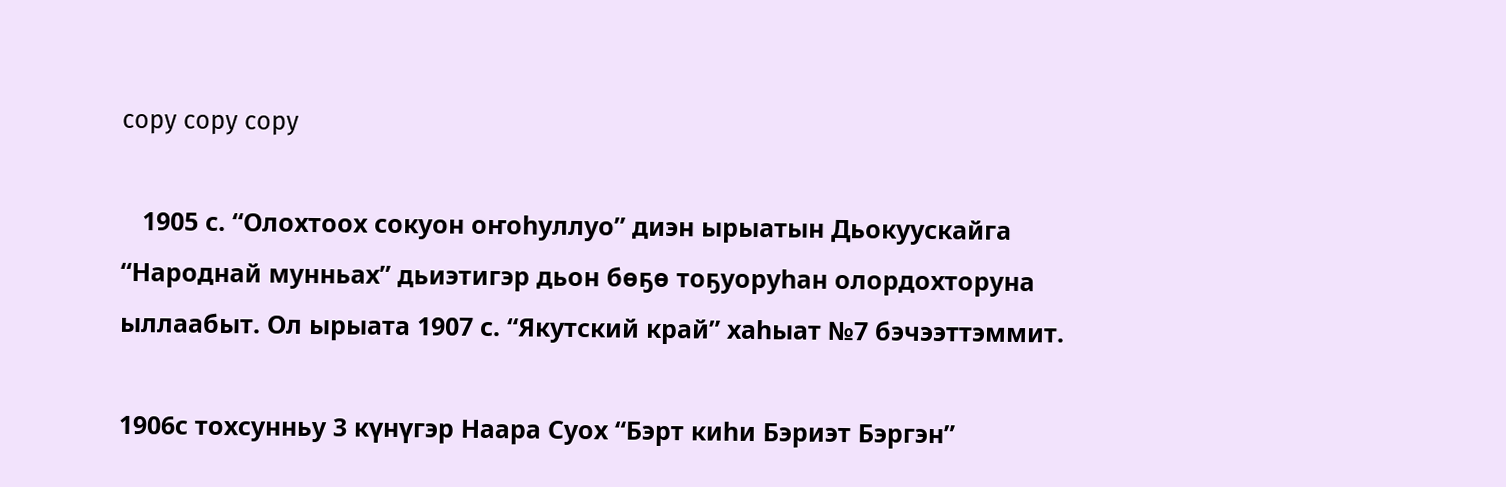copy copy copy

   1905 с. “Олохтоох сокуон оҥоһуллуо” диэн ырыатын Дьокуускайга “Народнай мунньах” дьиэтигэр дьон бөҕө тоҕуоруһан олордохторуна ыллаабыт. Ол ырыата 1907 с. “Якутский край” хаһыат №7 бэчээттэммит.

1906с тохсунньу 3 күнүгэр Наара Суох “Бэрт киһи Бэриэт Бэргэн”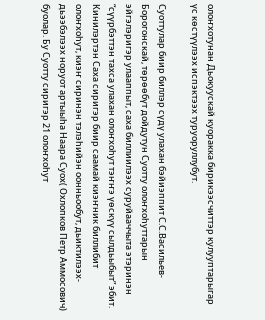олоҥхотунан Дьокуускай куоракка бирикээсчиттэр кулууптарыгар үс көстүүлээх испэктээх туруоруллубут.

Суоттулар биир биллэр сүдү улахан бэйиэппит С.С.Васильев-Борогонскай, төрөөбүт дойдутун Суотту олоҥхоһуттарын эйгэлэригэр улааппыт, саха биллиилээх суруйааччыта этэринэн “сүүрбэттэн тахса улахан олоҥхоһут тэҥҥэ үөскүү сылдьыбыт” эбит. Кинилэртэн Саха сиригэр биир саамай киэҥник биллибит олоҥхоһут, киэҥ сиринэн тэлэһийэн оонньообут, дьиктилээх-дьээбэлээх норуот артыыһа Наара Суох( Охлопков Петр Аммосович) буолар. Бу Суотту сиригэр 21 олоҥхоһут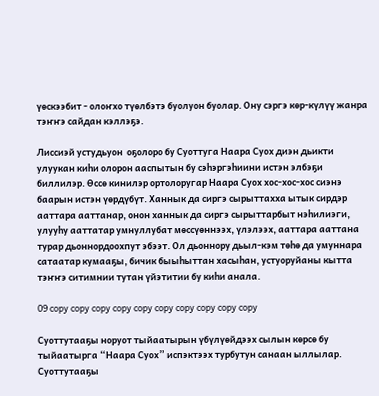үөскээбит - олоҥхо түөлбэтэ буолуон буолар. Ону сэргэ көр-күлүү жанра тэҥҥэ сайдан кэллэҕэ.

Лиссиэй устудьуон  оҕолоро бу Суоттуга Наара Суох диэн дьикти улуукан киһи олорон ааспытын бу сэһэргэһиини истэн элбэҕи биллилэр. Өссө кинилэр ортолоругар Наара Суох хос-хос-хос сиэнэ баарын истэн үөрдүбүт. Ханнык да сиргэ сырыттахха ытык сирдэр ааттара ааттанар, онон ханнык да сиргэ сырыттарбыт нэһилиэги, улууһу ааттатар умнуллубат мөссүөннээх, үлэлээх, ааттара ааттана турар дьоннордоохпут эбээт. Ол дьоннору дьыл-кэм төһө да умуннара сатаатар кумааҕы, бичик быыһыттан хасыһан, устуоруйаны кытта тэҥҥэ ситимнии тутан үйэтитии бу киһи анала.

09 copy copy copy copy copy copy copy copy copy copy

Суоттутааҕы норуот тыйаатырын үбүлүөйдээх сылын көрсө бу тыйаатырга “Наара Суох” испэктээх турбутун санаан ыллылар. Суоттутааҕы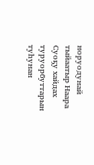норуодунай тыйаатыр Наара Суоҕу хайдах туруорбуттарын туһунан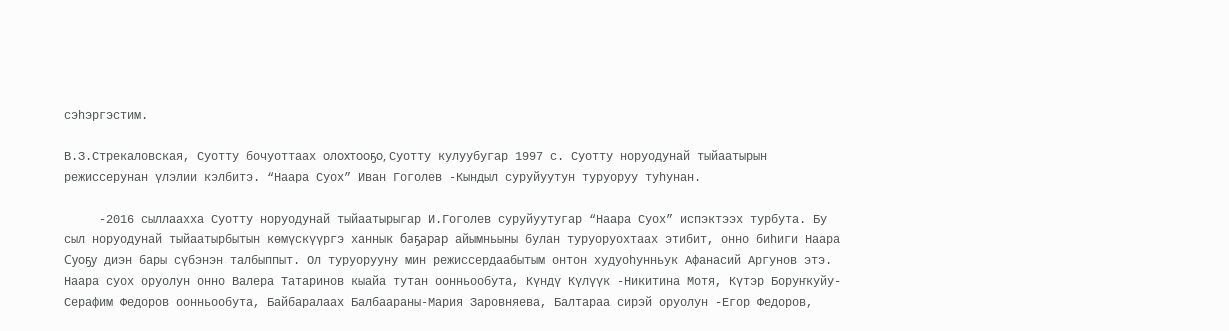сэһэргэстим.

В.З.Стрекаловская, Суотту бочуоттаах олохтооҕо, Суотту кулуубугар 1997 с. Суотту норуодунай тыйаатырын режиссерунан үлэлии кэлбитэ. “Наара Суох” Иван Гоголев -Кындыл суруйуутун туруоруу туһунан.

     -2016 сыллаахха Суотту норуодунай тыйаатырыгар И.Гоголев суруйуутугар “Наара Суох” испэктээх турбута. Бу сыл норуодунай тыйаатырбытын көмүскүүргэ ханнык баҕарар айымньыны булан туруоруохтаах этибит, онно биһиги Наара Суоҕу диэн бары сүбэнэн талбыппыт. Ол туруорууну мин режиссердаабытым онтон худуоһунньук Афанасий Аргунов этэ. Наара суох оруолун онно Валера Татаринов кыайа тутан оонньообута, Күндү Күлүүк -Никитина Мотя, Күтэр Боруҥкуйу-Серафим Федоров оонньообута, Байбаралаах Балбаараны-Мария Заровняева, Балтараа сирэй оруолун -Егор Федоров,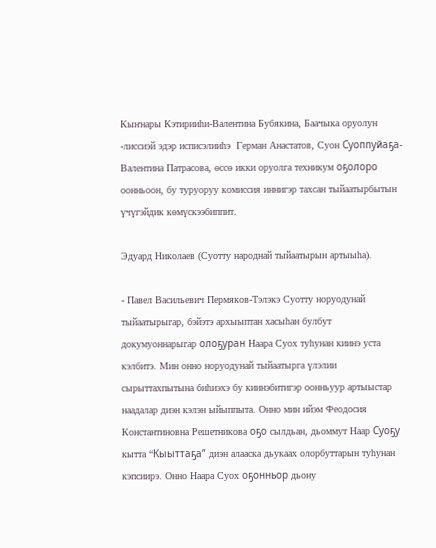Кыҥнары Кэтирииһи-Валентина Бубякина, Баачыка оруолун -лиссиэй эдэр исписэлииһэ  Герман Анастатов, Суон Суоппуйаҕа-Валентина Патрасова, өссө икки оруолга техникум оҕолоро оонньоон, бу туруоруу комиссия иннигэр тахсан тыйаатырбытын үчүгэйдик көмүскээбиппит.

Эдуард Николаев (Суотту народнай тыйаатырын артыыһа).

- Павел Васильевич Пермяков-Тэлэкэ Суотту норуодунай тыйаатырыгар, бэйэтэ архыыптан хасыһан булбут докумуоннарыгар олоҕуран Наара Суох туһунан киинэ уста кэлбитэ. Мин онно норуодунай тыйаатырга үлэлии сырыттахпытына биһиэхэ бу киинэбитигэр оонньуур артыыстар наадалар диэн кэлэн ыйыппыта. Онно мин ийэм Феодосия Константиновна Решетникова оҕо сылдьан, дьоммут Наар Суоҕу кытта “Кыыттаҕа” диэн алааска дьукаах олорбуттарын туһунан кэпсиирэ. Онно Наара Суох оҕонньор дьону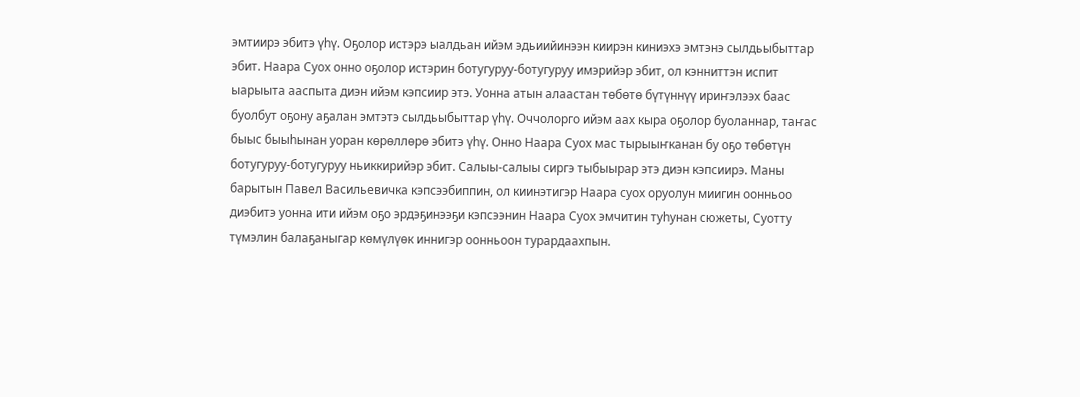эмтиирэ эбитэ үһү. Оҕолор истэрэ ыалдьан ийэм эдьиийинээн киирэн киниэхэ эмтэнэ сылдьыбыттар эбит. Наара Суох онно оҕолор истэрин ботугуруу-ботугуруу имэрийэр эбит, ол кэнниттэн испит ыарыыта ааспыта диэн ийэм кэпсиир этэ. Уонна атын алаастан төбөтө бүтүннүү ириҥэлээх баас буолбут оҕону аҕалан эмтэтэ сылдьыбыттар үһү. Оччолорго ийэм аах кыра оҕолор буоланнар, таҥас быыс быыһынан уоран көрөллөрө эбитэ үһү. Онно Наара Суох мас тырыыҥканан бу оҕо төбөтүн ботугуруу-ботугуруу ньиккирийэр эбит. Салыы-салыы сиргэ тыбыырар этэ диэн кэпсиирэ. Маны барытын Павел Васильевичка кэпсээбиппин, ол киинэтигэр Наара суох оруолун миигин оонньоо диэбитэ уонна ити ийэм оҕо эрдэҕинээҕи кэпсээнин Наара Суох эмчитин туһунан сюжеты, Суотту түмэлин балаҕаныгар көмүлүөк иннигэр оонньоон турардаахпын.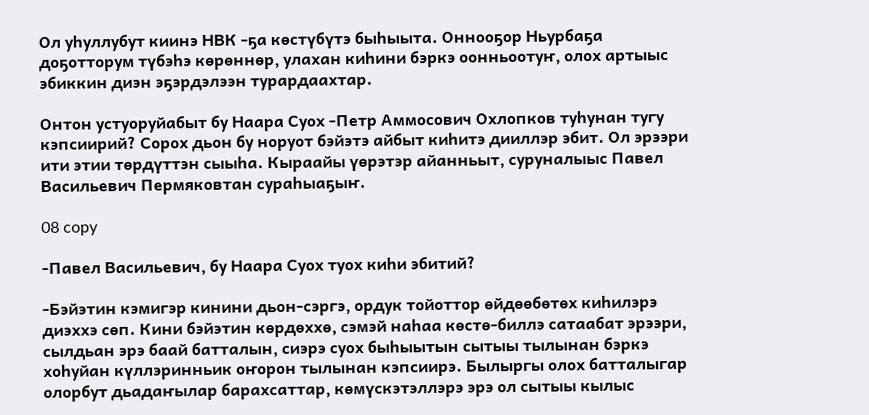Ол уһуллубут киинэ НВК -ҕа көстүбүтэ быһыыта. Оннооҕор Ньурбаҕа доҕотторум түбэһэ көрөннөр, улахан киһини бэркэ оонньоотуҥ, олох артыыс эбиккин диэн эҕэрдэлээн турардаахтар.

Онтон устуоруйабыт бу Наара Суох -Петр Аммосович Охлопков туһунан тугу кэпсиирий? Сорох дьон бу норуот бэйэтэ айбыт киһитэ дииллэр эбит. Ол эрээри ити этии төрдүттэн сыыһа. Кыраайы үөрэтэр айанньыт, суруналыыс Павел Васильевич Пермяковтан сураһыаҕыҥ.

08 copy

-Павел Васильевич, бу Наара Суох туох киһи эбитий?

-Бэйэтин кэмигэр кинини дьон-сэргэ, ордук тойоттор өйдөөбөтөх киһилэрэ диэххэ сөп. Кини бэйэтин көрдөххө, сэмэй наһаа көстө-биллэ сатаабат эрээри, сылдьан эрэ баай батталын, сиэрэ суох быһыытын сытыы тылынан бэркэ хоһуйан күллэринньик оҥорон тылынан кэпсиирэ. Былыргы олох батталыгар олорбут дьадаҥылар барахсаттар, көмүскэтэллэрэ эрэ ол сытыы кылыс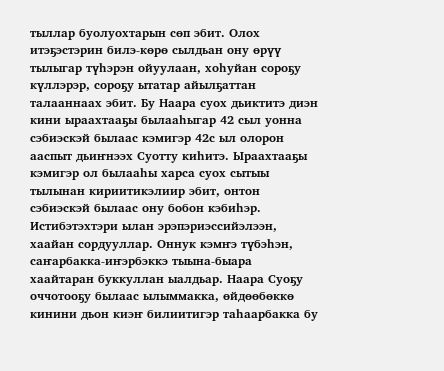тыллар буолуохтарын сөп эбит. Олох итэҕэстэрин билэ-көрө сылдьан ону өрүү тылыгар түһэрэн ойуулаан, хоһуйан сороҕу күллэрэр, сороҕу ытатар айылҕаттан талааннаах эбит. Бу Наара суох дьиктитэ диэн кини ыраахтааҕы былааһыгар 42 сыл уонна сэбиэскэй былаас кэмигэр 42с ыл олорон ааспыт дьиҥнээх Суотту киһитэ. Ыраахтааҕы кэмигэр ол былааһы харса суох сытыы тылынан кириитикэлиир эбит, онтон сэбиэскэй былаас ону бобон кэбиһэр. Истибэтэхтэри ылан эрэпэриэссийэлээн, хаайан сордууллар. Оннук кэмҥэ түбэһэн, саҥарбакка-иҥэрбэккэ тыына-быара хаайтаран буккуллан ыалдьар. Наара Суоҕу оччотооҕу былаас ылыммакка, өйдөөбөккө кинини дьон киэҥ билиитигэр таһаарбакка бу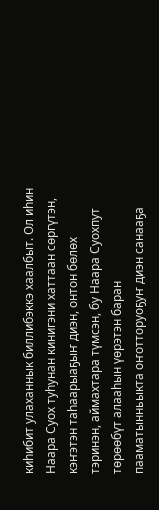киһибит улаханнык биллибэккэ хаалбыт. Ол иһин Наара Суох туһунан кинигэни хаттаан сөргүтэн, кэҥэтэн таһаарыаҕыҥ диэн, онтон бөлөх тэринэн, аймахтара түмсэн, бу Наара Суохпут төрөөбүт алааһын үөрэтэн баран пааматынньыкта оҥотторуоҕуҥ диэн санааҕа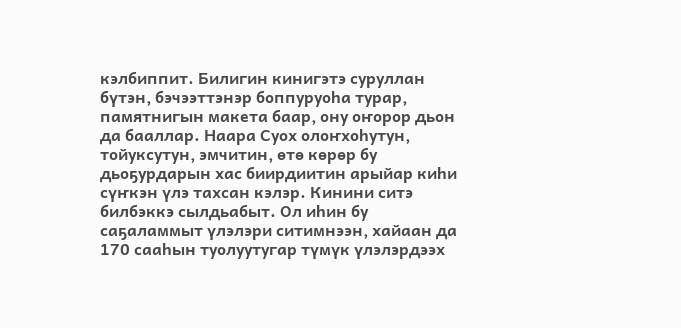кэлбиппит. Билигин кинигэтэ суруллан бүтэн, бэчээттэнэр боппуруоһа турар, памятнигын макета баар, ону оҥорор дьон да бааллар. Наара Суох олоҥхоһутун, тойуксутун, эмчитин, өтө көрөр бу дьоҕурдарын хас биирдиитин арыйар киһи сүҥкэн үлэ тахсан кэлэр. Кинини ситэ билбэккэ сылдьабыт. Ол иһин бу саҕаламмыт үлэлэри ситимнээн, хайаан да 170 сааһын туолуутугар түмүк үлэлэрдээх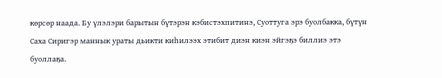көрсөр наада. Бу үлэлэри барытын бүтэрэн кэбистэхпитинэ, Суоттуга эрэ буолбакка, бүтүн Саха Сиригэр маннык ураты дьикти киһилээх этибит диэн киэн эйгэҕэ биллиэ этэ буоллаҕа.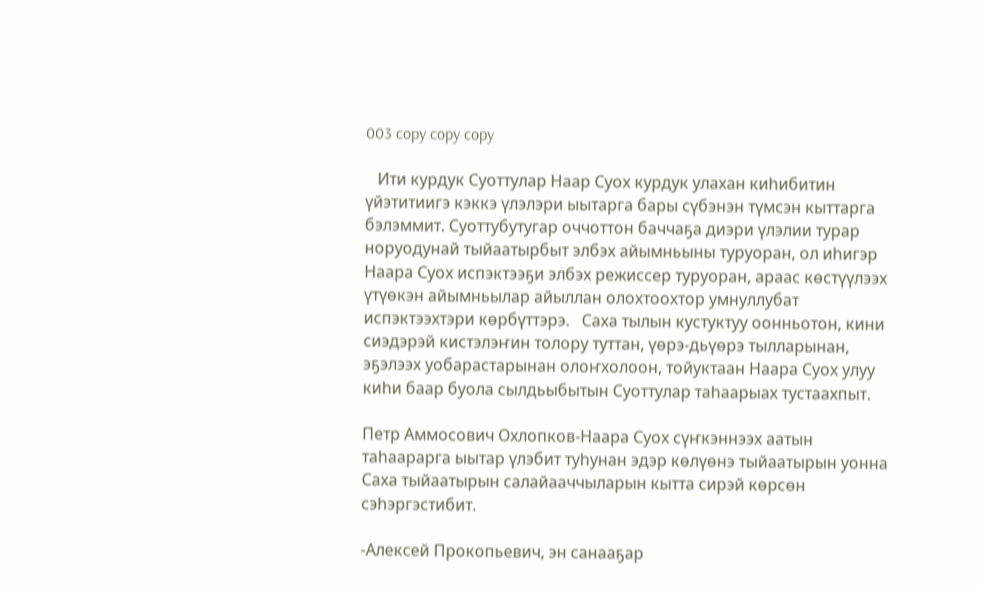003 copy copy copy

   Ити курдук Суоттулар Наар Суох курдук улахан киһибитин үйэтитиигэ кэккэ үлэлэри ыытарга бары сүбэнэн түмсэн кыттарга бэлэммит. Суоттубутугар оччоттон баччаҕа диэри үлэлии турар норуодунай тыйаатырбыт элбэх айымньыны туруоран, ол иһигэр Наара Суох испэктээҕи элбэх режиссер туруоран, араас көстүүлээх үтүөкэн айымньылар айыллан олохтоохтор умнуллубат испэктээхтэри көрбүттэрэ.   Саха тылын кустуктуу оонньотон, кини сиэдэрэй кистэлэҥин толору туттан, үөрэ-дьүөрэ тылларынан, эҕэлээх уобарастарынан олоҥхолоон, тойуктаан Наара Суох улуу киһи баар буола сылдьыбытын Суоттулар таһаарыах тустаахпыт.

Петр Аммосович Охлопков-Наара Суох сүҥкэннээх аатын таһаарарга ыытар үлэбит туһунан эдэр көлүөнэ тыйаатырын уонна Саха тыйаатырын салайааччыларын кытта сирэй көрсөн сэһэргэстибит.

-Алексей Прокопьевич, эн санааҕар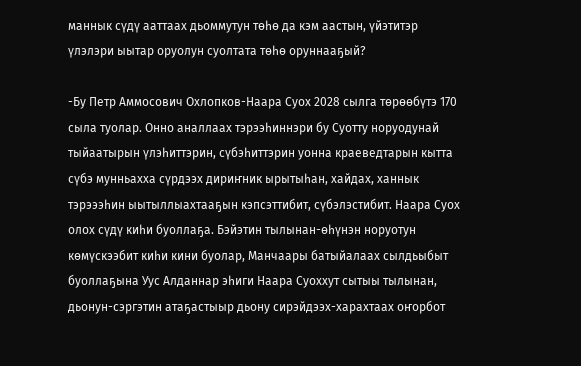маннык сүдү ааттаах дьоммутун төһө да кэм аастын, үйэтитэр үлэлэри ыытар оруолун суолтата төһө оруннааҕый?

-Бу Петр Аммосович Охлопков-Наара Суох 2028 сылга төрөөбүтэ 170 сыла туолар. Онно аналлаах тэрээһиннэри бу Суотту норуодунай тыйаатырын үлэһиттэрин, сүбэһиттэрин уонна краеведтарын кытта сүбэ мунньахха сүрдээх дириҥник ырытыһан, хайдах, ханнык тэрэээһин ыытыллыахтааҕын кэпсэттибит, сүбэлэстибит. Наара Суох олох сүдү киһи буоллаҕа. Бэйэтин тылынан-өһүнэн норуотун көмүскээбит киһи кини буолар, Манчаары батыйалаах сылдьыбыт буоллаҕына Уус Алданнар эһиги Наара Суоххут сытыы тылынан, дьонун-сэргэтин атаҕастыыр дьону сирэйдээх-харахтаах оҥорбот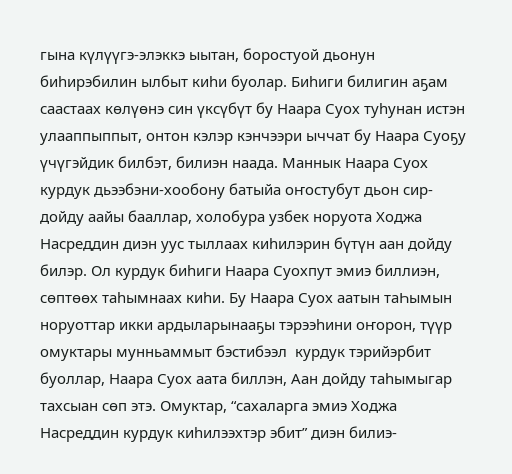гына күлүүгэ-элэккэ ыытан, боростуой дьонун биһирэбилин ылбыт киһи буолар. Биһиги билигин аҕам саастаах көлүөнэ син үксүбүт бу Наара Суох туһунан истэн улааппыппыт, онтон кэлэр кэнчээри ыччат бу Наара Суоҕу үчүгэйдик билбэт, билиэн наада. Маннык Наара Суох курдук дьээбэни-хообону батыйа оҥостубут дьон сир-дойду аайы бааллар, холобура узбек норуота Ходжа Насреддин диэн уус тыллаах киһилэрин бүтүн аан дойду билэр. Ол курдук биһиги Наара Суохпут эмиэ биллиэн, сөптөөх таһымнаах киһи. Бу Наара Суох аатын таҺымын норуоттар икки ардыларынааҕы тэрээһини оҥорон, түүр омуктары мунньаммыт бэстибээл  курдук тэрийэрбит буоллар, Наара Суох аата биллэн, Аан дойду таһымыгар тахсыан сөп этэ. Омуктар, “сахаларга эмиэ Ходжа Насреддин курдук киһилээхтэр эбит” диэн билиэ-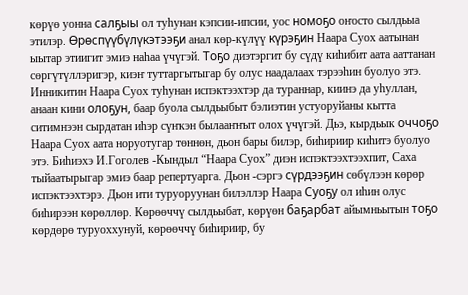көрүө уонна салҕыы ол туһунан кэпсии-ипсии, уос номоҕо оҥосто сылдьыа этилэр. Өрөспүүбүлүкэтээҕи анал көр-күлүү күрэҕин Наара Суох аатынан ыытар этиигит эмиэ наһаа үчүгэй. Тоҕо диэтэргит бу сүдү киһибит аата ааттанан сөргүтүллэригэр, киэҥ туттаргытыгар бу олус наадалаах тэрээһин буолуо этэ. Инникитин Наара Суох туһунан испэктээхтэр да тураннар, киинэ да уһуллан, анаан кини олоҕун, баар буола сылдьыбыт бэлиэтин устуоруйаны кытта ситимнээн сырдатан иһэр сүҥкэн былааҥҥыт олох үчүгэй. Дьэ, кырдьык оччоҕо Наара Суох аата норуотугар төннөн, дьон бары билэр, биһириир киһитэ буолуо этэ. Биһиэхэ И.Гоголев -Кындыл “Наара Суох” диэн испэктээхтээхпит, Саха тыйаатырыгар эмиэ баар репертуарга. Дьон -сэргэ сүрдээҕин сөбүлээн көрөр испэктээхтэрэ. Дьон ити туруоруунан билэллэр Наара Суоҕу ол иһин олус биһирээн көрөллөр. Көрөөччү сылдьыбат, көрүөн баҕарбат айымньытын тоҕо көрдөрө туруоххунуй, көрөөччү биһириир, бу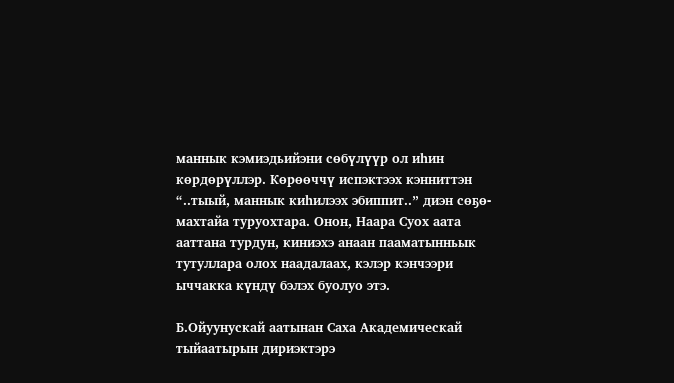маннык кэмиэдьийэни сөбүлүүр ол иһин көрдөрүллэр. Көрөөччү испэктээх кэнниттэн “..тыый, маннык киһилээх эбиппит..” диэн сөҕө-махтайа туруохтара. Онон, Наара Суох аата ааттана турдун, киниэхэ анаан пааматынньык тутуллара олох наадалаах, кэлэр кэнчээри ыччакка күндү бэлэх буолуо этэ.

Б.Ойуунускай аатынан Саха Академическай тыйаатырын дириэктэрэ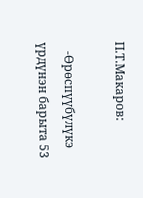П.Т.Макаров:

   -Өрөспүүбүлүкэ үрдүнэн барыта 53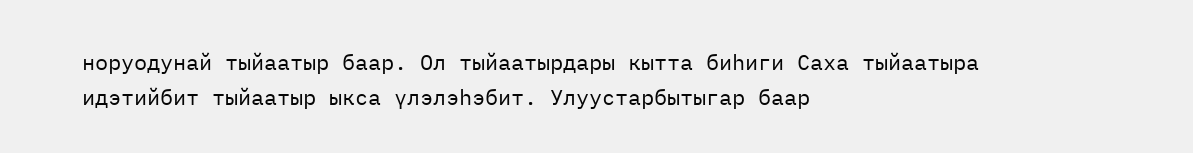норуодунай тыйаатыр баар. Ол тыйаатырдары кытта биһиги Саха тыйаатыра идэтийбит тыйаатыр ыкса үлэлэһэбит. Улуустарбытыгар баар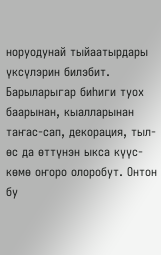норуодунай тыйаатырдары үксүлэрин билэбит. Барыларыгар биһиги туох баарынан, кыалларынан таҥас-сап, декорация, тыл-өс да өттүнэн ыкса күүс-көмө оҥоро олоробут. Онтон бу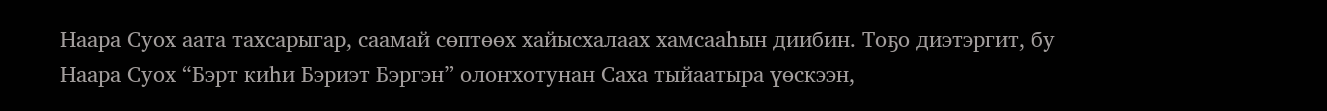Наара Суох аата тахсарыгар, саамай сөптөөх хайысхалаах хамсааһын диибин. Тоҕо диэтэргит, бу Наара Суох “Бэрт киһи Бэриэт Бэргэн” олоҥхотунан Саха тыйаатыра үөскээн,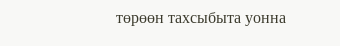төрөөн тахсыбыта уонна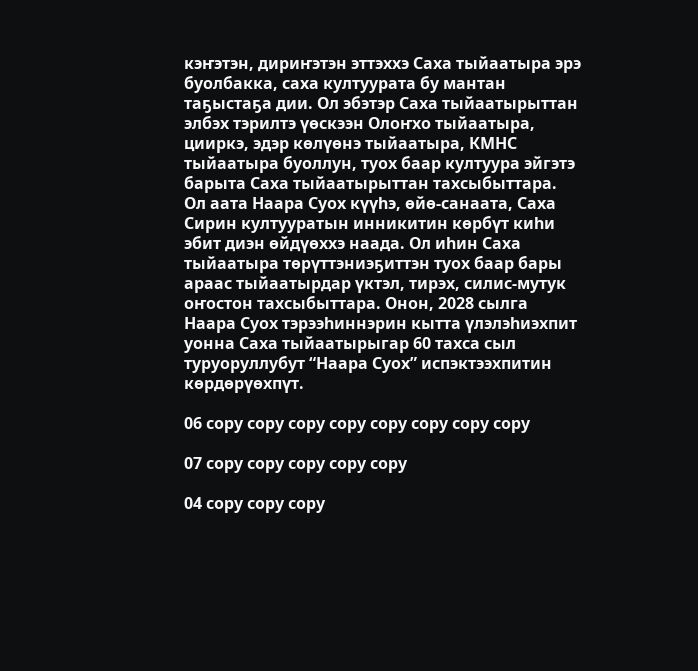кэҥэтэн, дириҥэтэн эттэххэ Саха тыйаатыра эрэ буолбакка, саха култуурата бу мантан таҕыстаҕа дии. Ол эбэтэр Саха тыйаатырыттан элбэх тэрилтэ үөскээн Олоҥхо тыйаатыра, цииркэ, эдэр көлүөнэ тыйаатыра, КМНС тыйаатыра буоллун, туох баар култуура эйгэтэ барыта Саха тыйаатырыттан тахсыбыттара. Ол аата Наара Суох күүһэ, өйө-санаата, Саха Сирин култууратын инникитин көрбүт киһи эбит диэн өйдүөххэ наада. Ол иһин Саха тыйаатыра төрүттэниэҕиттэн туох баар бары араас тыйаатырдар үктэл, тирэх, силис-мутук оҥостон тахсыбыттара. Онон, 2028 сылга Наара Суох тэрээһиннэрин кытта үлэлэһиэхпит уонна Саха тыйаатырыгар 60 тахса сыл туруоруллубут “Наара Суох” испэктээхпитин көрдөрүөхпүт.

06 copy copy copy copy copy copy copy copy

07 copy copy copy copy copy

04 copy copy copy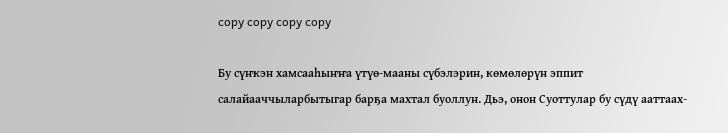copy copy copy copy

Бу сүҥкэн хамсааһыҥҥа үтүө-мааны сүбэлэрин, көмөлөрүн эппит салайааччыларбытыгар барҕа махтал буоллун. Дьэ, онон Суоттулар бу сүдү ааттаах-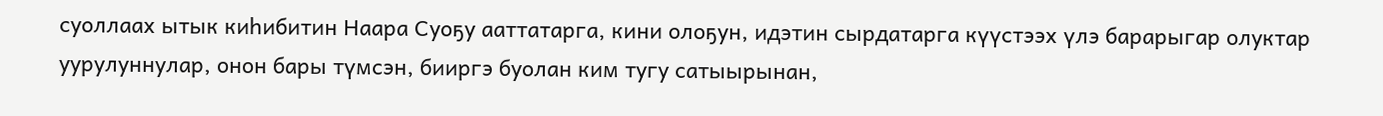суоллаах ытык киһибитин Наара Суоҕу ааттатарга, кини олоҕун, идэтин сырдатарга күүстээх үлэ барарыгар олуктар уурулуннулар, онон бары түмсэн, бииргэ буолан ким тугу сатыырынан,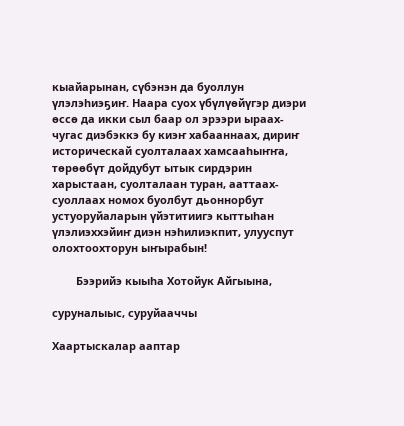кыайарынан, сүбэнэн да буоллун үлэлэһиэҕиҥ. Наара суох үбүлүөйүгэр диэри өссө да икки сыл баар ол эрээри ыраах-чугас диэбэккэ бу киэҥ хабааннаах, дириҥ историческай суолталаах хамсааһыҥҥа, төрөөбүт дойдубут ытык сирдэрин харыстаан, суолталаан туран, ааттаах-суоллаах номох буолбут дьоннорбут устуоруйаларын үйэтитиигэ кыттыһан үлэлиэххэйиҥ диэн нэһилиэкпит, улууспут олохтоохторун ыҥырабын!

        Бээрийэ кыыһа Хотойук Айгыына,

суруналыыс, суруйааччы

Хаартыскалар ааптар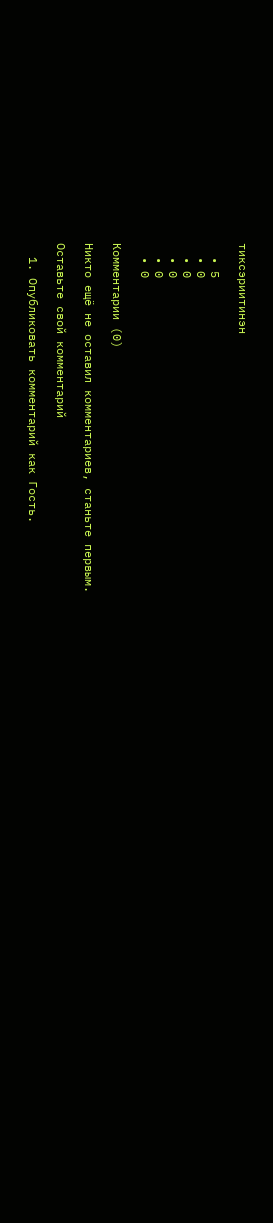тиксэриитинэн

  • 5
  • 0
  • 0
  • 0
  • 0
  • 0

Комментарии (0)

Никто ещё не оставил комментариев, станьте первым.

Оставьте свой комментарий

  1. Опубликовать комментарий как Гость.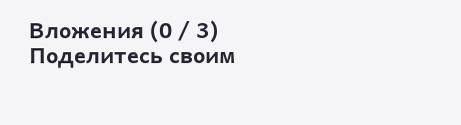Вложения (0 / 3)
Поделитесь своим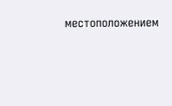местоположением